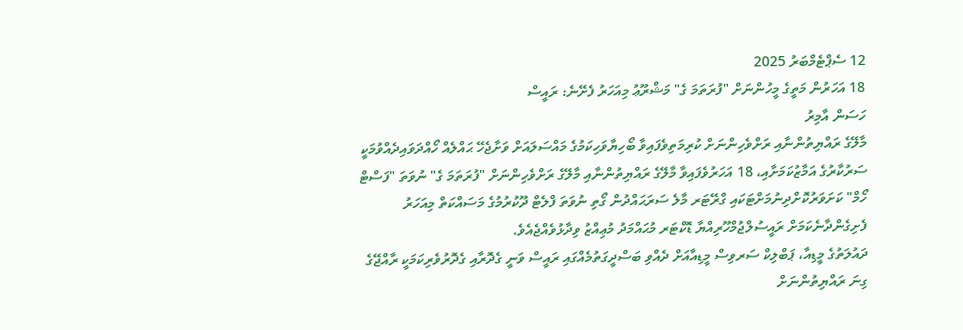12 ސެޕްޓެމްބަރު 2025
18 އަހަރުން މަތީގެ މީހުންނަށް "ފުރަތަމަ ގެ" މަޝްރޫޢު މިއަހަރު ފެށޭނެ: ރައީސް
ހަސަން އާމިރު
މާލޭގެ ރައްޔިތުންނާއި ރަށްވެހިންނަށް ކުރިމަތިވެފައިވާ ބޯހިޔާވަހިކަމުގެ މައްސަލައަށް ވަށާޖެހޭ ޙައްލެއް ހޯއްދަވައިދެއްވުމަކީ ސަރުކާރުގެ އަމާޒުކަމަށާއި، 18 އަހަރުވެފައިވާ މާލޭގެ ރައްޔިތުންނާއި މާލޭގެ ރަށްވެހިންނަށް "ފުރަތަމަ ގެ" ނުވަތަ "ފަސްޓް ހޯމް" ކަށަވަރުކޮށްދިނުމަށްޓަކައި ގްރޭޓަރ މާލެ ސަރަޙައްދުން ގޯތި ނުވަތަ ފްލެޓް ދޫކުރުމުގެ މަސައްކަތް މިއަހަރު ފެށިގެންދާނެކަމަށް ރައީސުލްޖުމްހޫރިއްޔާ ޑޮކްޓަރ މުޙައްމަދު މުޢިއްޒު ވިދާޅުވެއްޖެއެވެ.
ދައުލަތުގެ މީޑިއާ، ޕަބްލިކް ސަރވިސް މީޑިއާއަށް ދެއްވި ބަސްދީގަތުމެއްގައި ރައީސް ވަނީ ގެދޮރާއި ގެދޮރުވެރިކަމަކީ ރާއްޖޭގެ ގިނަ ރައްޔިތުންނަށް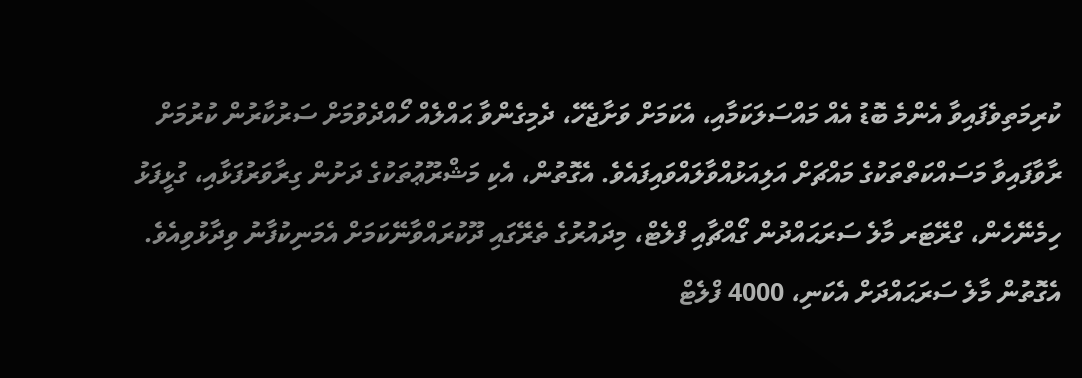ކުރިމަތިވެފައިވާ އެންމެ ބޮޑު އެއް މައްސަލަކަމާއި، އެކަމަށް ވަށާޖެހޭ، ދެމިގެންވާ ޙައްލެއް ހޯއްދެވުމަށް ސަރުކާރުން ކުރުމަށް ރާވާފައިވާ މަސައްކަތްތަކުގެ މައްޗަށް އަލިއަޅުއްވާލައްވައިފައެވެ. އެގޮތުން، އެކި މަޝްރޫޢުތަކުގެ ދަށުން ގިރާވަރުފަޅާއި، ގުޅީފަޅު ހިމެނޭހެން، ގްރޭޓަރ މާލެ ސަރަޙައްދުން ގޯއްޗާއި ފްލެޓް، މިދައުރުގެ ތެރޭގައި ދޫކުރައްވާނޭކަމަށް އެމަނިކުފާނު ވިދާޅުވިއެވެ. އެގޮތުން މާލެ ސަރަޙައްދަށް އެކަނި، 4000 ފްލެޓް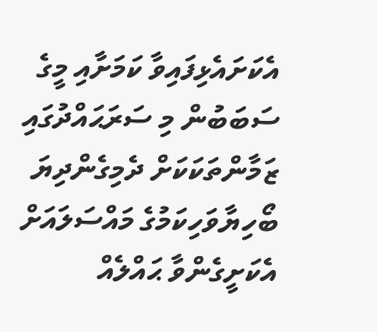އެކަށައެޅިފައިވާ ކަމަށާއި މީގެ ސަބަބުން މި ސަރަޙައްދުގައި ޒަމާންތަކަކަށް ދެމިގެންދިޔަ ބޯހިޔާވަހިކަމުގެ މައްސަލައަށް އެކަށީގެންވާ ޙައްލެއް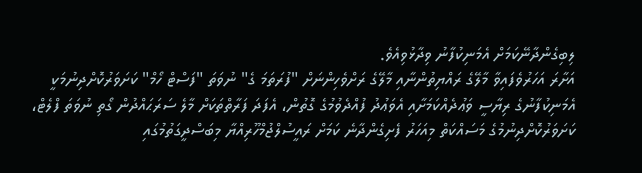ލިބިގެންދާނޭކަމަށް އެމަނިކުފާނު ވިދާޅުވިއެވެ.
އަށާރަ އަހަރުވެފައިވާ މާލޭގެ ރައްޔިތުންނާއި މާލޭގެ ރަށްވެހިންނަށް "ފުރަތަމަ ގެ" ނުވަތަ "ފަސްޓް ހޯމް" ކަށަވަރުކޮށްދިނުމަކީ އެމަނިކުފާނުގެ ރިޔާސީ ވަޢުދެއްކަމަށާއި އެވަޢުދު ފުއްދެވުމުގެ ގޮތުން، އެފަދަ ފަރާތްތަކަށް މާލެ ސަރަޙައްދުން ގޯތި ނުވަތަ ފްލެޓް، ކަށަވަރުކޮށްދިނުމުގެ މަސައްކަތް މިއަހަރު ފެށިގެންދާނެ ކަމަށް ރައީސުލްޖުމްހޫރިއްޔާ މިބަސްދީގަތުމުގައި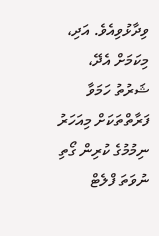ވިދާޅުވިއެވެ. އަދި، މިކަމަށް އެދޭ، ޝަރުތު ހަމަވާ ފަރާތްތަކަށް މިއަހަރު ނިމުމުގެ ކުރިން ގޯތި ނުވަތަ ފްލެޓް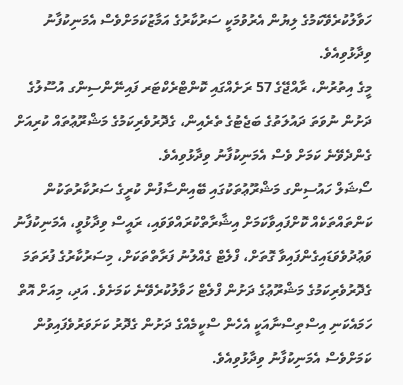ހަވާލުކުރެވޭކަމުގެ ލިޔުން އެރުވުމަކީ ސަރުކާރުގެ އަމާޒުކަމަށްވެސް އެމަނިކުފާނު ވިދާޅުވިއެވެ.
މީގެ އިތުރުން، ރާއްޖޭގެ 57 ރަށެއްގައި ކޮންޓްރެކްޓަރ ފައިނޭންސިންގ އުސޫލުގެ ދަށުން ނުވަތަ ދައުލަތުގެ ބަޖެޓުގެ ތެރެއިން، ގެދޮރުވެރިކަމުގެ މަޝްރޫޢުތައް ކުރިއަށް ގެންދެވޭނެ ކަމަށް ވެސް އެމަނިކުފާނު ވިދާޅުވިއެވެ.
ސޯޝަލް ހައުސިންގ މަޝްރޫޢުތަކުގައި ބޭއިންސާފުން ކުރީގެ ސަރުކާރުތަކުން ކަންތައްތަކެއް ކޮށްފައިވާކަމަށް އިޝާރާތްކުރައްވަވައި، ރައީސް ވިދާޅުވީ، އެމަނިކުފާނު ވަޢުދުވެވަޑައިގެންފައިވާ ގޮތަށް، ފްލެޓް ގެއްލުނު ފަރާތްތަކަށް، މިސަރުކާރުގެ ފުރަތަމަ ގެދޮރުވެރިކަމުގެ މަޝްރޫޢުގެ ދަށުން ފްލެޓް ހަވާލުކުރެވޭނެ ކަމަށެވެ. އަދި، މިއަށް އޮތް ހަމައެކަނި އިސްތިސްނާއަކީ އެހެން ސްކީމެއްގެ ދަށުން ގެދޮރު ކަށަވަރުވެފައިވުން ކަމަށްވެސް އެމަނިކުފާނު ވިދާޅުވިއެވެ.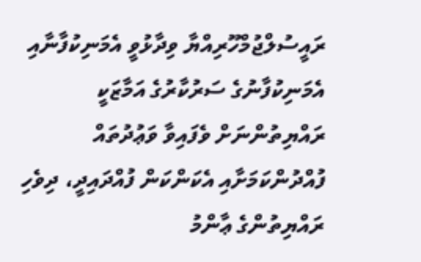ރައީސުލްޖުމްހޫރިއްޔާ ވިދާޅުވީ އެމަނިކުފާނާއި އެމަނިކުފާނުގެ ސަރުކާރުގެ އަމާޒަކީ ރައްޔިތުންނަށް ވެފައިވާ ވަޢުދުތައް ފުއްދުންކަމަށާއި އެކަންކަން ފުއްދައިދީ، ދިވެހި ރައްޔިތުންގެ ޢާންމު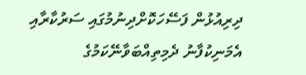ދިރިއުޅުން ފަސޭހަކޮށްދިނުމުގައި ސަރުކާރާއި އެމަނިކުފާނު ދެމިތިއްބަވާނޭކަމުގެ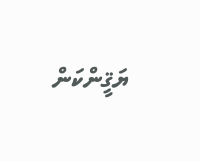ޔަޤީންކަން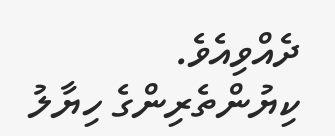ދެއްވިއެވެ.
ކިޔުންތެރިންގެ ހިޔާލު